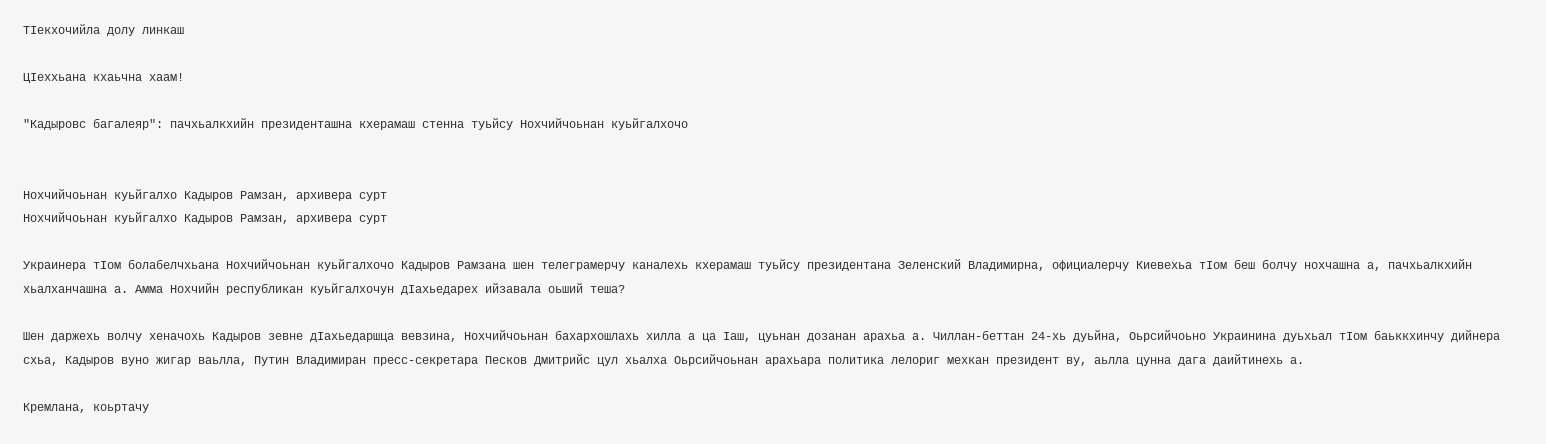ТIекхочийла долу линкаш

ЦIеххьана кхаьчна хаам!

"Кадыровс багалеяр": пачхьалкхийн президенташна кхерамаш стенна туьйсу Нохчийчоьнан куьйгалхочо


Нохчийчоьнан куьйгалхо Кадыров Рамзан, архивера сурт
Нохчийчоьнан куьйгалхо Кадыров Рамзан, архивера сурт

Украинера тIом болабелчхьана Нохчийчоьнан куьйгалхочо Кадыров Рамзана шен телеграмерчу каналехь кхерамаш туьйсу президентана Зеленский Владимирна, официалерчу Киевехьа тIом беш болчу нохчашна а, пачхьалкхийн хьалханчашна а. Амма Нохчийн республикан куьйгалхочун дIахьедарех ийзавала оьший теша?

Шен даржехь волчу хеначохь Кадыров зевне дIахьедаршца вевзина, Нохчийчоьнан бахархошлахь хилла а ца Iаш, цуьнан дозанан арахьа а. Чиллан-беттан 24-хь дуьйна, Оьрсийчоьно Украинина дуьхьал тIом баьккхинчу дийнера схьа, Кадыров вуно жигар ваьлла, Путин Владимиран пресс-секретара Песков Дмитрийс цул хьалха Оьрсийчоьнан арахьара политика лелориг мехкан президент ву, аьлла цунна дага даийтинехь а.

Кремлана, коьртачу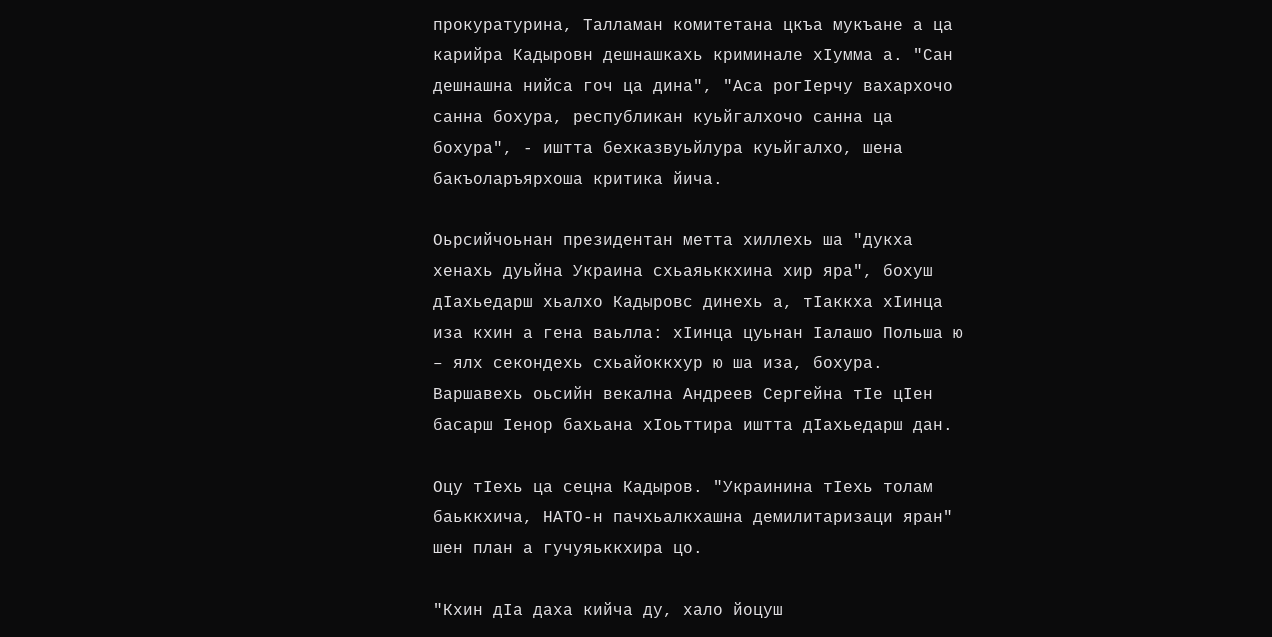прокуратурина, Талламан комитетана цкъа мукъане а ца карийра Кадыровн дешнашкахь криминале хIумма а. "Сан дешнашна нийса гоч ца дина", "Аса рогIерчу вахархочо санна бохура, республикан куьйгалхочо санна ца бохура", - иштта бехказвуьйлура куьйгалхо, шена бакъоларъярхоша критика йича.

Оьрсийчоьнан президентан метта хиллехь ша "дукха хенахь дуьйна Украина схьаяьккхина хир яра", бохуш дIахьедарш хьалхо Кадыровс динехь а, тIаккха хIинца иза кхин а гена ваьлла: хIинца цуьнан Iалашо Польша ю – ялх секондехь схьайоккхур ю ша иза, бохура. Варшавехь оьсийн векална Андреев Сергейна тIе цIен басарш Iенор бахьана хIоьттира иштта дIахьедарш дан.

Оцу тIехь ца сецна Кадыров. "Украинина тIехь толам баьккхича, НАТО-н пачхьалкхашна демилитаризаци яран" шен план а гучуяьккхира цо.

"Кхин дIа даха кийча ду, хало йоцуш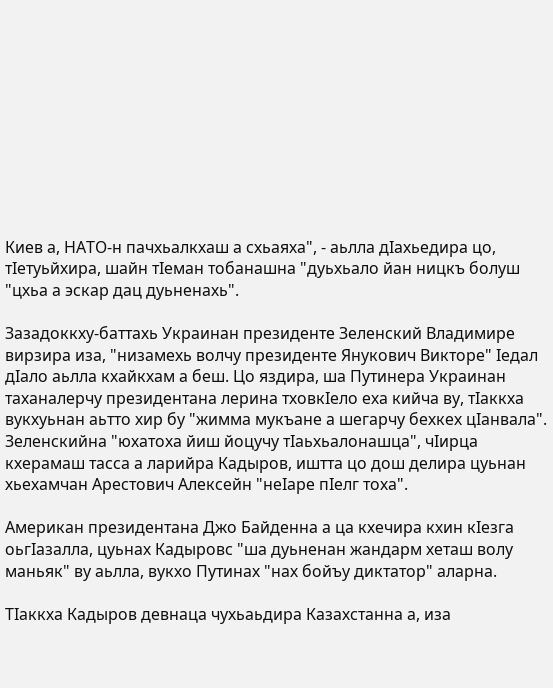Киев а, НАТО-н пачхьалкхаш а схьаяха", - аьлла дIахьедира цо, тIетуьйхира, шайн тIеман тобанашна "дуьхьало йан ницкъ болуш "цхьа а эскар дац дуьненахь".

Зазадоккху-баттахь Украинан президенте Зеленский Владимире вирзира иза, "низамехь волчу президенте Янукович Викторе" Iедал дIало аьлла кхайкхам а беш. Цо яздира, ша Путинера Украинан таханалерчу президентана лерина тховкIело еха кийча ву, тIаккха вукхуьнан аьтто хир бу "жимма мукъане а шегарчу бехкех цIанвала". Зеленскийна "юхатоха йиш йоцучу тIаьхьалонашца", чIирца кхерамаш тасса а ларийра Кадыров, иштта цо дош делира цуьнан хьехамчан Арестович Алексейн "неIаре пIелг тоха".

Американ президентана Джо Байденна а ца кхечира кхин кIезга оьгIазалла, цуьнах Кадыровс "ша дуьненан жандарм хеташ волу маньяк" ву аьлла, вукхо Путинах "нах бойъу диктатор" аларна.

ТIаккха Кадыров девнаца чухьаьдира Казахстанна а, иза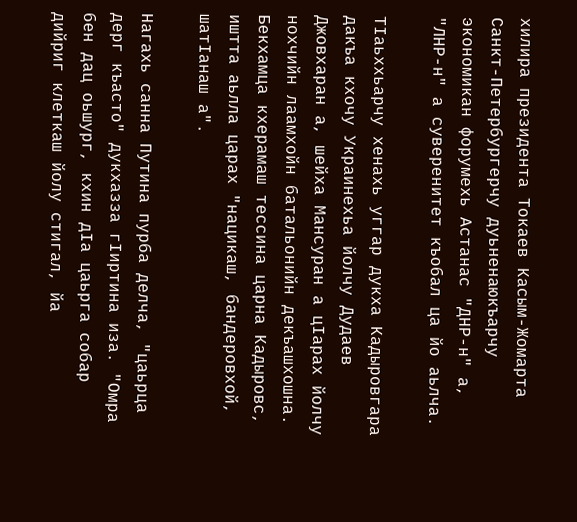хилира президента Токаев Касым-Жомарта Санкт-Петербургерчу дуьненаюкъарчу экономикан форумехь Астанас "ДНР-н" а, "ЛНР-н" а суверенитет къобал ца йо аьлча.

ТIаьххьарчу хенахь уггар дукха Кадыровгара дакъа кхочу Украинехьа йолчу Дудаев Джовхаран а, шейха Мансуран а цIарах йолчу нохчийн лаамхойн батальонийн декъашхошна. Бекхамца кхерамаш тессина царна Кадыровс, иштта аьлла царах "нацикаш, бандеровхой, шатIанаш а".

Нагахь санна Путина пурба делча, "цаьрца дерг къасто" дукхазза гIиртина иза. "Омра бен дац оьшург, кхин дIа цаьрга собар дийриг клеткаш йолу стигал, йа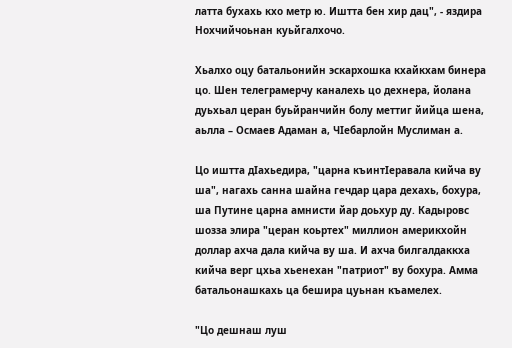латта бухахь кхо метр ю. Иштта бен хир дац", - яздира Нохчийчоьнан куьйгалхочо.

Хьалхо оцу батальонийн эскархошка кхайкхам бинера цо. Шен телеграмерчу каналехь цо дехнера, йолана дуьхьал церан буьйранчийн болу меттиг йийца шена, аьлла – Осмаев Адаман а, ЧIебарлойн Муслиман а.

Цо иштта дIахьедира, "царна къинтIеравала кийча ву ша", нагахь санна шайна гечдар цара дехахь, бохура, ша Путине царна амнисти йар доьхур ду. Кадыровс шозза элира "церан коьртех" миллион америкхойн доллар ахча дала кийча ву ша. И ахча билгалдаккха кийча верг цхьа хьенехан "патриот" ву бохура. Амма батальонашкахь ца бешира цуьнан къамелех.

"Цо дешнаш луш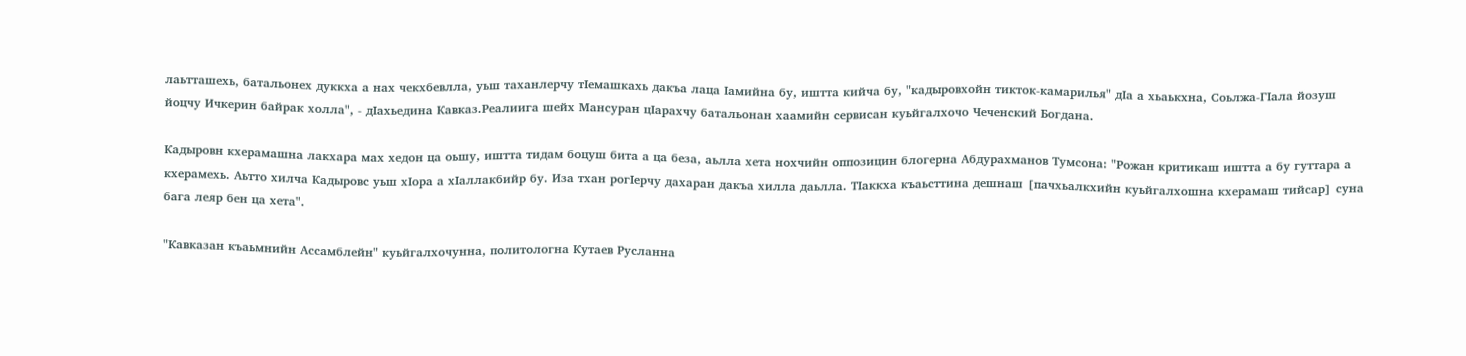лаьтташехь, батальонех дуккха а нах чекхбевлла, уьш таханлерчу тIемашкахь дакъа лаца Iамийна бу, иштта кийча бу, "кадыровхойн тикток-камарилья" дIа а хьаькхна, Соьлжа-ГIала йозуш йоцчу Ичкерин байрак холла", - дIахьедина Кавказ.Реалиига шейх Мансуран цIарахчу батальонан хаамийн сервисан куьйгалхочо Чеченский Богдана.

Кадыровн кхерамашна лакхара мах хедон ца оьшу, иштта тидам боцуш бита а ца беза, аьлла хета нохчийн оппозицин блогерна Абдурахманов Тумсона: "Рожан критикаш иштта а бу гуттара а кхерамехь. Аьтто хилча Кадыровс уьш хIора а хIаллакбийр бу. Иза тхан рогIерчу дахаран дакъа хилла даьлла. ТIаккха къаьсттина дешнаш [пачхьалкхийн куьйгалхошна кхерамаш тийсар] суна бага леяр бен ца хета".

"Кавказан къаьмнийн Ассамблейн" куьйгалхочунна, политологна Кутаев Русланна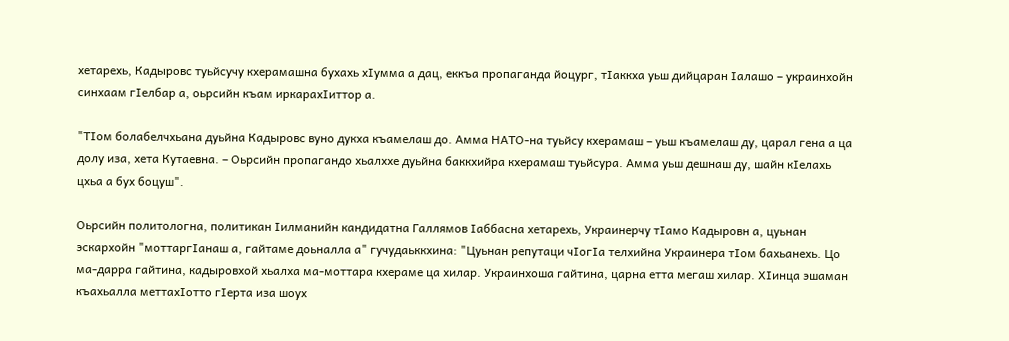хетарехь, Кадыровс туьйсучу кхерамашна бухахь хIумма а дац, еккъа пропаганда йоцург, тIаккха уьш дийцаран Iалашо – украинхойн синхаам гIелбар а, оьрсийн къам иркарахIиттор а.

"ТIом болабелчхьана дуьйна Кадыровс вуно дукха къамелаш до. Амма НАТО-на туьйсу кхерамаш – уьш къамелаш ду, царал гена а ца долу иза, хета Кутаевна. – Оьрсийн пропагандо хьалххе дуьйна баккхийра кхерамаш туьйсура. Амма уьш дешнаш ду, шайн кIелахь цхьа а бух боцуш".

Оьрсийн политологна, политикан Iилманийн кандидатна Галлямов Iаббасна хетарехь, Украинерчу тIамо Кадыровн а, цуьнан эскархойн "моттаргIанаш а, гайтаме доьналла а" гучудаьккхина: "Цуьнан репутаци чIогIа телхийна Украинера тIом бахьанехь. Цо ма-дарра гайтина, кадыровхой хьалха ма-моттара кхераме ца хилар. Украинхоша гайтина, царна етта мегаш хилар. ХIинца эшаман къахьалла меттахIотто гIерта иза шоух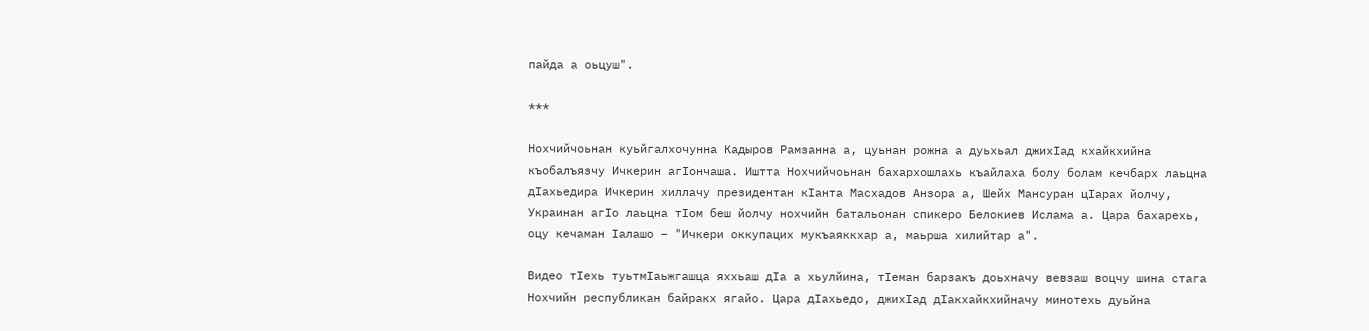пайда а оьцуш".

***

Нохчийчоьнан куьйгалхочунна Кадыров Рамзанна а, цуьнан рожна а дуьхьал джихIад кхайкхийна къобалъязчу Ичкерин агIончаша. Иштта Нохчийчоьнан бахархошлахь къайлаха болу болам кечбарх лаьцна дIахьедира Ичкерин хиллачу президентан кIанта Масхадов Анзора а, Шейх Мансуран цIарах йолчу, Украинан агIо лаьцна тIом беш йолчу нохчийн батальонан спикеро Белокиев Ислама а. Цара бахарехь, оцу кечаман Iалашо – "Ичкери оккупацих мукъаяккхар а, маьрша хилийтар а".

Видео тIехь туьтмIаьжгашца яххьаш дIа а хьулйина, тIеман барзакъ доьхначу вевзаш воцчу шина стага Нохчийн республикан байракх ягайо. Цара дIахьедо, джихIад дIакхайкхийначу минотехь дуьйна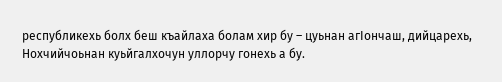республикехь болх беш къайлаха болам хир бу – цуьнан агIончаш, дийцарехь, Нохчийчоьнан куьйгалхочун уллорчу гонехь а бу.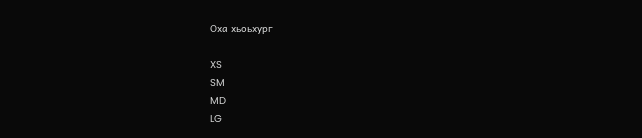Оха хьоьхург

XS
SM
MD
LG